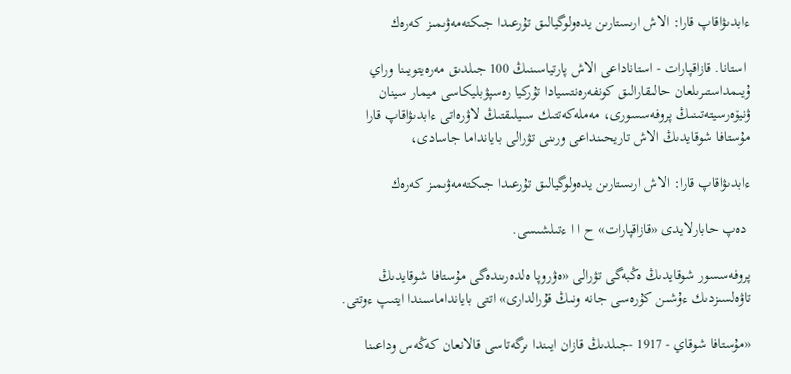ءابدىۋاقاپ قارا: الاش ارىستارىن يدەولوگيالىق تۇرعىدا جىكتەمەۋىمىز كەرەك

 استانا. قازاقپارات - استاناداعى الاش پارتياسىنىڭ 100 جىلدىق مەرەيتويىنا وراي ۇيىمداستىرىلعان حالىقارالىق كونفەرەنتسيادا تۇركيا رەسپۋبليكاسى ميمار سينان ۋنيۆەرسيتەتىنىڭ پروفەسسورى، مەملەكەتتىك سىيلىقتىڭ لاۋرەاتى ءابدىۋاقاپ قارا مۇستافا شوقايدىڭ الاش تاريحىنداعى ورىنى تۋرالى بايانداما جاسادى،

ءابدىۋاقاپ قارا: الاش ارىستارىن يدەولوگيالىق تۇرعىدا جىكتەمەۋىمىز كەرەك

 دەپ حابارلايدى «قازاقپارات» ح ا ا ءتىلشىسى.

پروفەسسور شوقايدىڭ ەڭبەگى تۋرالى «ەۋروپا ەلدەرىندەگى مۇستافا شوقايدىڭ تاۋەلسىزدىك ءۇشىن كۇرەسى جانە ونىڭ قۇرالدارى» اتتى بايانداماسىندا ايتىپ ءوتتى.

«مۇستافا شوقاي - 1917 -جىلدىڭ قازان ايىندا ىرگەتاسى قالانعان كەڭەس وداعىنا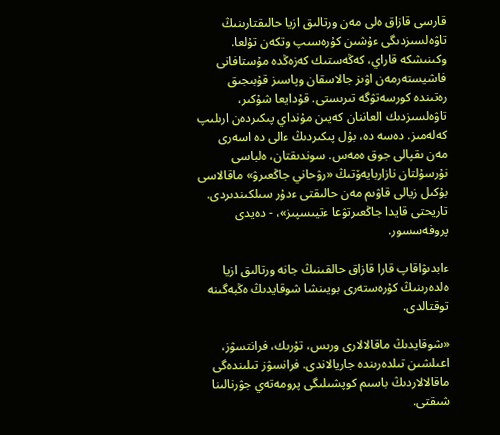قارسى قازاق ەلى مەن ورتالىق ازيا حالىقتارىنىڭ تاۋەلسىزدىگى ءۇشىن كۇرەسىپ وتكەن تۇلعا. وكىنىشكە قاراي، كەڭەستىك كەزەڭدە مۇستافانى فاشيستەرمەن اۋىز جالاسقان وپاسىز قۇبىجىق رەتىندە كورسەتۋگە تىرىستى. قۇدايعا شۇكىر، تاۋەلسىزدىك العاننان كەيىن مۇنداي پىكىردەن ارىلىپ كەلەمىز. دەسە دە، بۇل پىكىردىڭ ءالى دە اسەرى مەن ىقپالى جوق ەمەس. سوندىقتان، ەلباسى نۇرسۇلتان نازاربايەۆتىڭ «رۋحاني جاڭعىرۋ» ماقالاسى بۇكىل زيالى قاۋىم مەن حالىقتى ءدۇر سىلكىندىردى. تاريحتى قايدا جاڭعىرتۋعا ءتيىسپىز»، - دەيدى پروفەسسور.

ءابدىۋاقاپ قارا قازاق حالقىنىڭ جانە ورتالىق ازيا ەلدەرىنىڭ كۇرەستەرى بويىنشا شوقايدىڭ ەڭبەگىنە توقتالدى.

«شوقايدىڭ ماقالالارى ورىس، تۇرىك، فرانتسۋز، اعىلشىن تىلدەرىندە جاريالاندى. فرانسۋز تىلىندەگى ماقالالاردىڭ باسىم كوپشىلىگى پرومەتەي جۋرنالىنا شىقتى.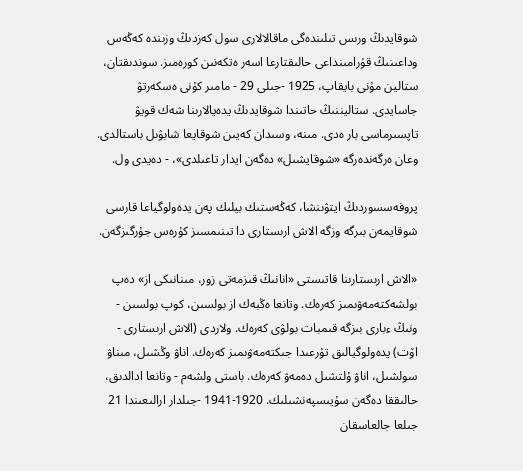شوقايدىڭ ورىس تىلىندەگى ماقالالارى سول كەزدىڭ وزىندە كەڭەس وداعىنىڭ قۇرامىنداعى حالىقتارعا اسەر ەتكەنىن كورەمىز. سوندىقتان، ستالين مۇنى بايقاپ، 1925 -جىلى 29 - مامىر كۇنى ەسكەرتۋ جاسايدى. ستاليننىڭ حاتىندا شوقايدىڭ يدەيالارىنا شەك قويۋ تاپسىرماسى بار ەدى. مىنە، وسىدان كەيىن شوقايعا شابۋىل باستالدى. وعان ەرگەندەرگە «شوقايشىل» دەگەن ايدار تاعىلدى»، - دەيدى ول.

پروفەسسوردىڭ ايتۋىنشا، كەڭەستىك بيلىك پەن يدەولوگياعا قارسى شوقايمەن بىرگە وزگە الاش ارىستارى دا تىنىمسىز كۇرەس جۇرگىزگەن.

«الاش ارىستارىنا قاتىستى «انانىڭ قىزمەتى زور، مىنانىكى از» دەپ بولشەكتەمەۋىمىز كەرەك. وتانعا ەڭبەك از بولسىن، كوپ بولسىن - ونىڭ ءبارى بىزگە قىمبات بولۋى كەرەك. ولاردى (الاش ارىستارى - اۆت) يدەولوگيالىق تۇرعىدا جىكتەمەۋىمىز كەرەك. اناۋ وڭشىل، مىناۋ سولشىل، اناۋ ۇلتشىل دەمەۋ كەرەك. باستى ولشەم - وتانعا ادالدىق، حالىققا دەگەن سۇيىسپەنشىلىك. 1920-1941 -جىلدار ارالىعىندا 21 جىلعا جالعاسقان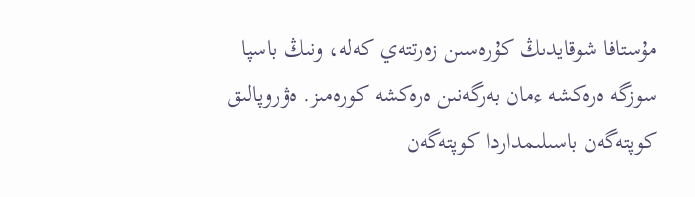مۇستافا شوقايدىڭ كۇرەسىن زەرتتەي كەلە، ونىڭ باسپا سوزگە ەرەكشە ءمان بەرگەنىن ەرەكشە كورەمىز. ەۋروپالىق كوپتەگەن باسىلىمداردا كوپتەگەن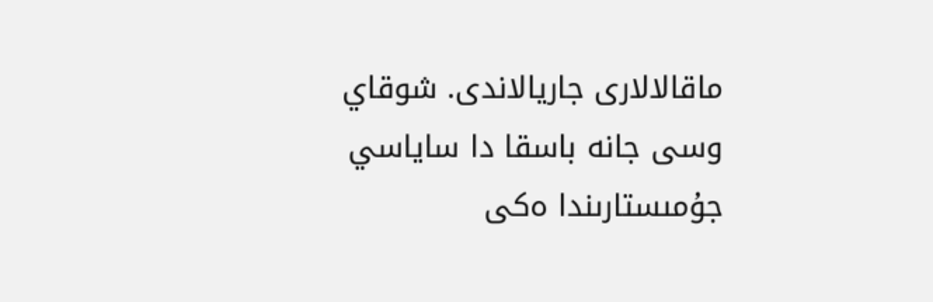ماقالالارى جاريالاندى. شوقاي وسى جانە باسقا دا ساياسي جۇمىستارىندا ەكى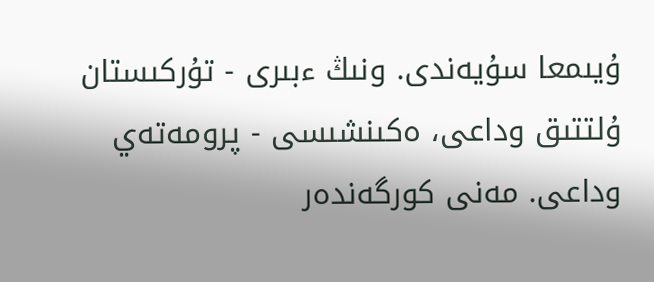ۇيىمعا سۇيەندى. ونىڭ ءبىرى - تۇركىستان ۇلتتىق وداعى، ەكىنشىسى - پرومەتەي وداعى. مەنى كورگەندەر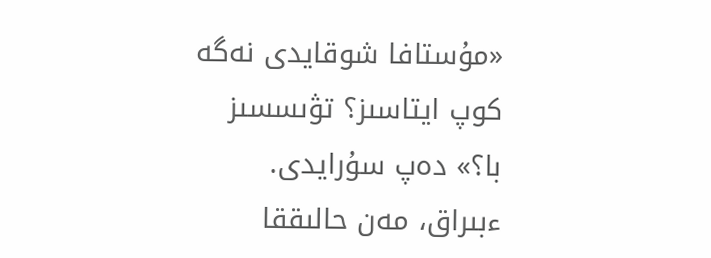«مۇستافا شوقايدى نەگە كوپ ايتاسىز؟ تۋىسسىز با؟» دەپ سۇرايدى. ءبىراق، مەن حالىققا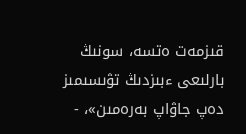قىزمەت ەتسە، سونىڭ بارلىعى ءبىزدىڭ تۋىسىمىز دەپ جاۋاپ بەرەمىن»، -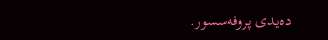دەيدى پروفەسسور.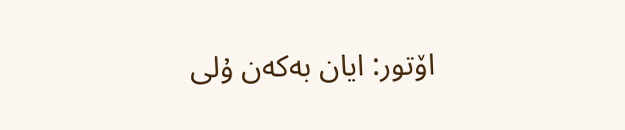اۆتور: ايان بەكەن ۇلى